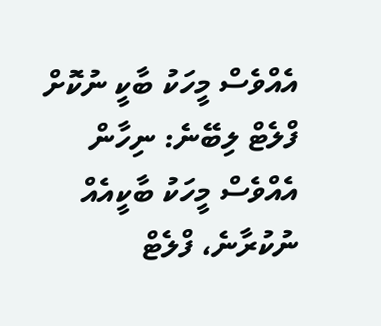އެއްވެސް މީހަކު ބާކީ ނުކޮށް ފްލެޓް ލިބޭނެ: ނިހާން
އެއްވެސް މީހަކު ބާކީއެއް ނުކުރާނެ، ފްލެޓް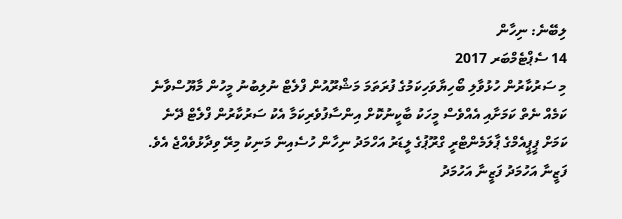ލިބޭނެ: ނިހާން
14 ސެޕްޓެމްބަރ 2017
މި ސަރުކާރުން ހުޅުވާލި ބޯހިޔާވަހިކަމުގެ ފުރަތަމަ މަޝްރޫއުން ފްލެޓް ނުލިބުނު މީހުން މާޔޫސްވާނެ ކަމެއް ނެތް ކަމަށާއި އެއްވެސް މީހަކު ބާކީނުކޮށް އިންސާފުވެރިކަމާ އެކު ސަރުކާރުން ފްލެޓް ދޭނެ ކަމަށް ޕީޕީއެމްގެ ޕާލަމެންޓްރީ ގްރޫޕުގެ ލީޑަރު އަހްމަދު ނިހާން ހުސެއިން މަނިކު މިރޭ ވިދާޅުވެއްޖެ އެވެ.
ފަޒީނާ އަހުމަދު ފަޒީނާ އަހުމަދު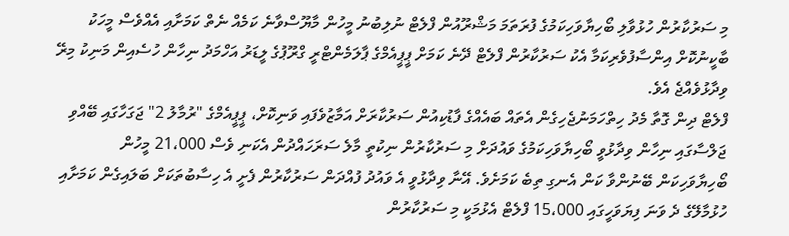މި ސަރުކާރުން ހުޅުވާލި ބޯހިޔާވަހިކަމުގެ ފުރަތަމަ މަޝްރޫއުން ފްލެޓް ނުލިބުނު މީހުން މާޔޫސްވާނެ ކަމެއް ނެތް ކަމަށާއި އެއްވެސް މީހަކު ބާކީނުކޮށް އިންސާފުވެރިކަމާ އެކު ސަރުކާރުން ފްލެޓް ދޭނެ ކަމަށް ޕީޕީއެމްގެ ޕާލަމެންޓްރީ ގްރޫޕުގެ ލީޑަރު އަހްމަދު ނިހާން ހުސެއިން މަނިކު މިރޭ ވިދާޅުވެއްޖެ އެވެ.
ފްލެޓް ދިން ގޮތާ މެދު ހިތްހަމަނުޖެހިގެން އެތައް ބައެއްގެ ފާޑުކިއުން ސަރުކާރަށް އަމާޒުވެފައި ވަނިކޮށް، ޕީޕީއެމްގެ "ރުމާލު 2" ޖަގަހާގައި ބޭއްވި ޖަލްސާގައި ނިހާން ވިދާޅުވީ ބޯހިޔާވަހިކަމުގެ ވައުދަށް މި ސަރުކާރުން ނިކުތީ މާލެ ސަރަހައްދުން އެކަނި ވެސް 21،000 މީހުން ބޯހިޔާވަހިކަން ބޭނުންވާ ކަން އެނގި ތިބެ ކަމަށެވެ. އޭނާ ވިދާޅުވީ އެ ވައުދު ފުއްދަން ސަރުކާރުން ފެށީ އެ ހިސާބުތަކަށް ބަލައިގެން ކަމަށާއި ހުޅުމާލޭގެ ދެ ވަނަ ފިޔަވަހީގައި 15،000 ފްލެޓް އެޅުމަކީ މި ސަރުކާރުން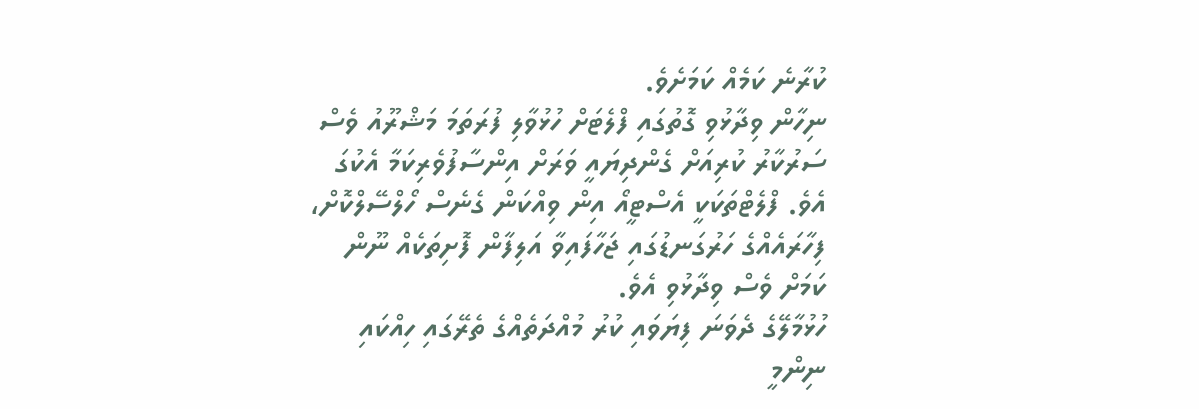ކުރާނެ ކަމެއް ކަމަށެވެ.
ނިހާން ވިދާޅުވި ގޮތުގައި ފްލެޓަށް ހުޅުވާލި ފުރަތަމަ މަޝްރޫއު ވެސް ސަރުކާރު ކުރިއަށް ގެންދިޔައީ ވަރަށް އިންސާފުވެރިކަމާ އެކުގަ އެވެ. ފްލެޓްތަކަކީ އެސްޓީއޯ އިން ވިއްކަން ގެނެސް ހޯލްސޭލްކޮށް، ފިހާރައެއްގެ ހަރުގަނޑުގައި ޖަހާފައިވާ އަލިފާން ފޮށިތަކެއް ނޫން ކަމަށް ވެސް ވިދާޅުވި އެވެ.
ހުޅުމާލޭގެ ދެވަނަ ފިޔަވައި ކުރު މުއްދަތެއްގެ ތެރޭގައި ހިއްކައި ނިންމީ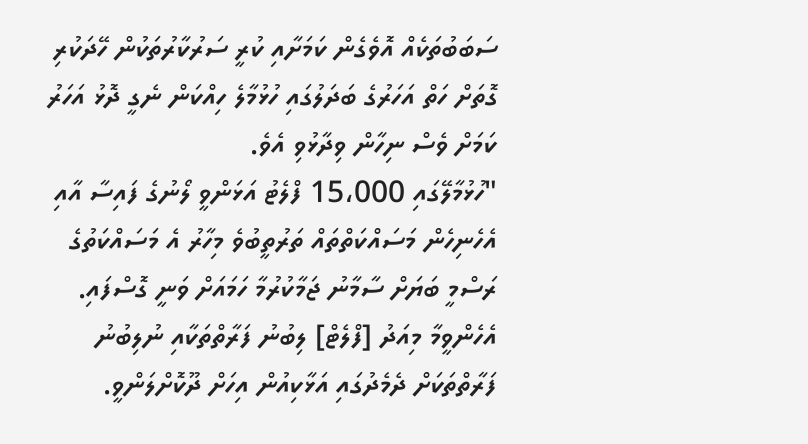ސަބަބުތަކެއް އޮވެގެން ކަމަށާއި ކުރީ ސަރުކާރުތަކުން ހޭދަކުރި ގޮތަށް ހަތް އަހަރުގެ ބަދަލުގައި ހުޅުމާލެ ހިއްކަން ނެގީ ދޮޅު އަހަރު ކަމަށް ވެސް ނިހާން ވިދާޅުވި އެވެ.
"ހުޅުމާލޭގައި 15،000 ފްލެޓު އަޅަންވީ ލޯނުގެ ފައިސާ އާއި އެހެނިހެން މަސައްކަތްތައް ތަރުތީބުވެ މިހާރު އެ މަސައްކަތުގެ ރަސްމީ ބަޔަށް ސާމާނު ޖަމާކުރުމާ ހަމައަށް ވަނީ ގޮސްފައި. އެހެންވީމާ މިއަދު [ފްލެޓް] ލިބުނު ފަރާތްތަކާއި ނުލިބުނު ފަރާތްތަކަށް ދެމެދުގައި އަޅާކިއުން އިހަށް ދޫކޮށްލަންވީ.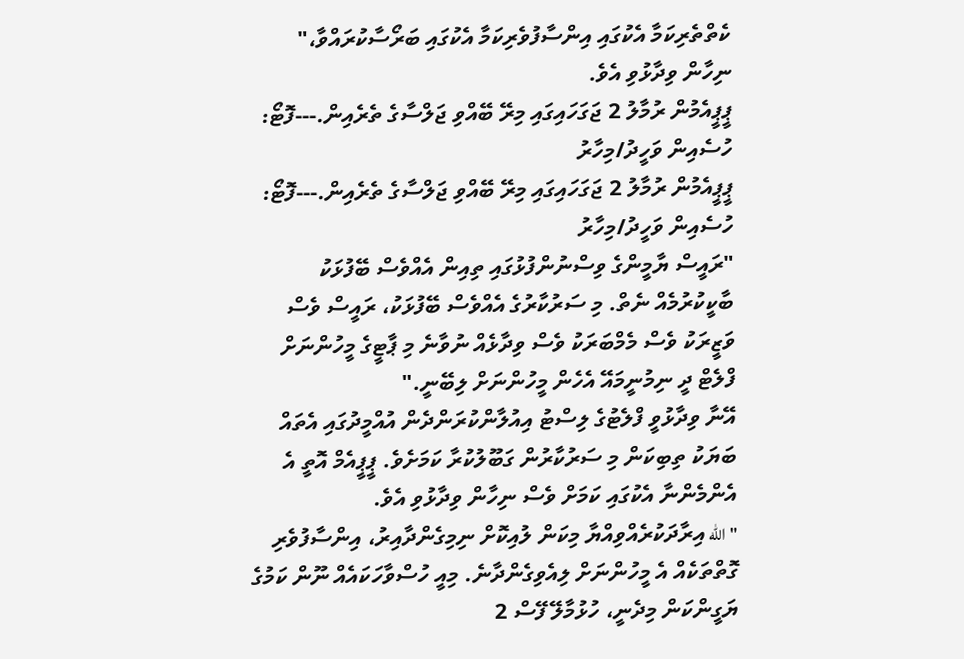ކެތްތެރިކަމާ އެކުގައި އިންސާފުވެރިކަމާ އެކުގައި ބަރޯސާކުރައްވާ،" ނިހާން ވިދާޅުވި އެވެ.
ޕީޕީއެމުން ރުމާލު 2 ޖަގަހައިގައި މިރޭ ބޭއްވި ޖަލްސާގެ ތެރެއިން.---ފޮޓޯ: ހުސެއިން ވަހީދު/މިހާރު
ޕީޕީއެމުން ރުމާލު 2 ޖަގަހައިގައި މިރޭ ބޭއްވި ޖަލްސާގެ ތެރެއިން.---ފޮޓޯ: ހުސެއިން ވަހީދު/މިހާރު
"ރައީސް ޔާމީންގެ ވިސްނުންފުޅުގައި ތިއިން އެއްވެސް ބޭފުޅަކު ބާކީކުރުމެއް ނެތް. މި ސަރުކާރުގެ އެއްވެސް ބޭފުޅަކު، ރައީސް ވެސް ވަޒީރަކު ވެސް މެމްބަރަކު ވެސް ވިދާޅެއް ނުވާނެ މި ޕާޓީގެ މީހުންނަށް ފްލެޓް ދީ ނިމުނީމައޭ އެހެން މީހުންނަށް ލިބޭނީ."
އޭނާ ވިދާޅުވީ ފްލެޓުގެ ލިސްޓު އިއުލާންކުރަންދެން އުއްމީދުގައި އެތައް ބަޔަކު ތިބިކަން މި ސަރުކާރުން ގަބޫލުކުރާ ކަމަށެވެ. ޕީޕީއެމް އޮތީ އެ އެންމެންނާ އެކުގައި ކަމަށް ވެސް ނިހާން ވިދާޅުވި އެވެ.
"الله އިރާދަކުރެއްވިއްޔާ މިކަން ލުއިކޮށް ނިމިގެންދާއިރު، އިންސާފުވެރި ގޮތްތަކެއް އެ މީހުންނަށް ލިއެވިގެންދާނެ. މިއީ ހުސްވާހަކައެއް ނޫން ކަމުގެ ޔަގީންކަން މިދެނީ، ހުޅުމާލޭ ފޭސް 2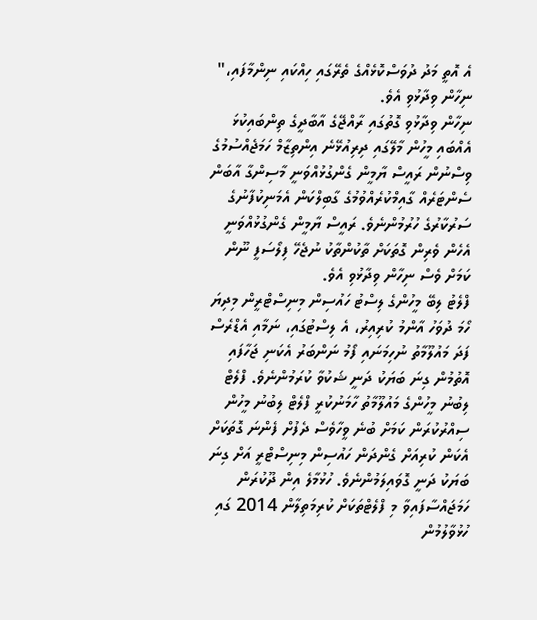އެ އޮތީ މަދު ދުވަސްކޮޅެއްގެ ތެރޭގައި ހިއްކައި ނިންމާފައި،" ނިހާން ވިދާޅުވި އެވެ.
ނިހާން ވިދާޅުވި ގޮތުގައި ރާއްޖޭގެ އާބާދީގެ ތިންބައިކުޅަ އެއްބައި މީހުން މާލޭގައި ދިރިއުޅޭނެ އިންތިޒާމް ހަމަޖެއްސުމުގެ ވިސްނުން ރައީސް ޔާމީން ގެންގުޅުއްވަނީ މާސިންގާ އާބަން ސެންޓަރެއް ގާއިމްކުރެއްވުމުގެ ގާބިލްކަން އެމަނިކުފާނުގެ ސަރުކާރުގެ ހުރުމުންނެވެ. ރައީސް ޔާމީން ގެންގުޅުއްވަނީ އެހެން ވެރިން ގޮތަކަށް ތާކުންތާކު ނުޖެހޭ ފިލޯސަފީ ނޫން ކަމަށް ވެސް ނިހާން ވިދާޅުވި އެވެ.
ފްލެޓު ލިބޭ މީހުންގެ ލިސްޓު ހައުސިން މިނިސްޓްރީން މިދިޔަ ހޯމަ ދުވަހު އާންމު ކުރިއިރު، އެ ލިސްޓުގައި، ނަމާއި އެޑްރެސް ފަދަ މައުލޫމާތު ނުހިމަނައި ފޯމު ނަންބަރު އެކަނި ޖަހާފައި އޮތުމުން ގިނަ ބަޔަކު ދަނީ ޝަކުވާ ކުރަމުންނެވެ. ފްލެޓް ލިބުނު މީހުންގެ މައުލޫމާތު ހާމަނުކުރީ ފްލެޓް ލިބުނު މީހުން ސިއްރުކުރަން ކަމަށް ބުނެ ވީހާވެސް ދެފުށް ފެންނަ ގޮތަކަށް އެކަން ކުރިއަށް ގެންދަން ހައުސިން މިނިސްޓްރީ އަށް ގިނަ ބަޔަކު ދަނީ ގޮވައިލަމުންނެވެ. ހުޅުމާލެ އިން ދޫކުރަން ހަމަޖައްސާފައިވާ މި ފްލެޓްތަކަށް ކުރިމަތިލާން 2014 ގައި ހުޅުވާލުމުން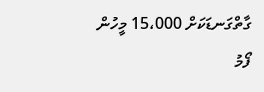ގާތްގަނޑަކަށް 15،000 މީހުން ފޯމު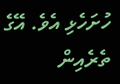ހުށަހެޅި އެވެ. އޭގެ ތެރެއިން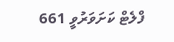ފްލެޓް ކަށަވަރުވީ 661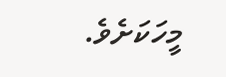މީހަކަށެވެ.